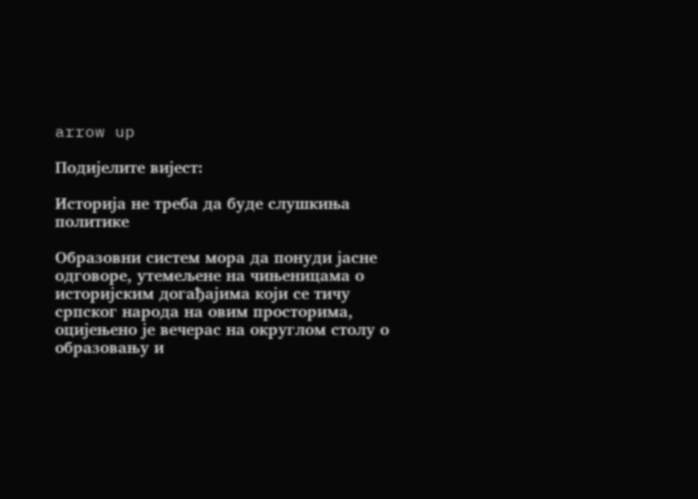arrow up

Подијелите вијест:

Историја не треба да буде слушкиња политике

Образовни систем мора да понуди јасне одговоре, утемељене на чињеницама о историјским догађајима који се тичу српског народа на овим просторима, оцијењено је вечерас на округлом столу о образовању и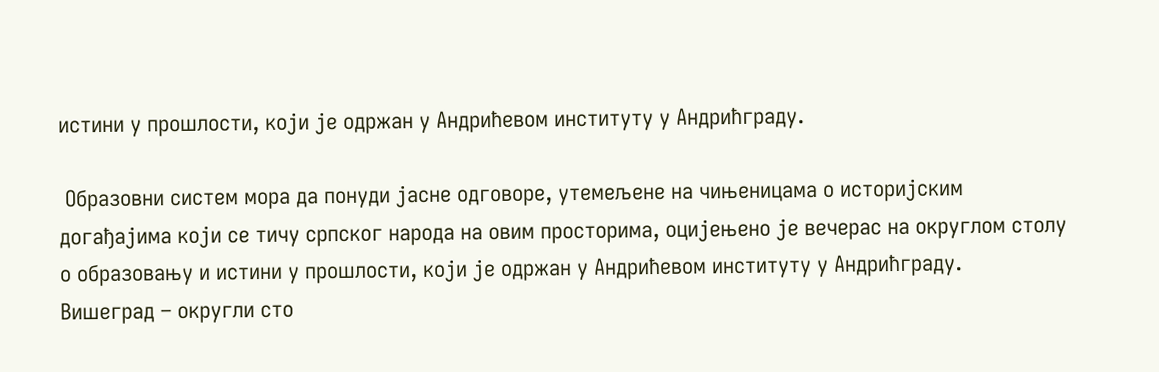истини у прошлости, који је одржан у Андрићевом институту у Андрићграду.

 Образовни систем мора да понуди јасне одговоре, утемељене на чињеницама о историјским догађајима који се тичу српског народа на овим просторима, оцијењено је вечерас на округлом столу о образовању и истини у прошлости, који је одржан у Андрићевом институту у Андрићграду.
Вишеград – округли сто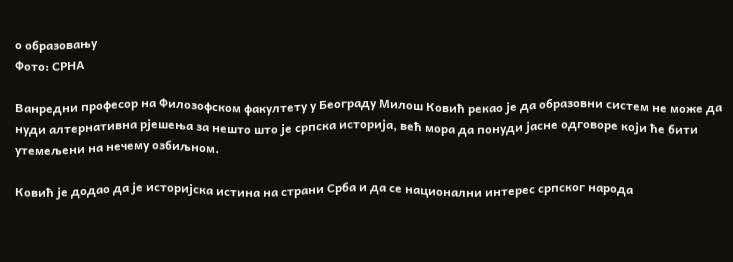о образовању
Фото: СРНА

Ванредни професор на Филозофском факултету у Београду Милош Ковић рекао је да образовни систем не може да нуди алтернативна рјешења за нешто што је српска историја, већ мора да понуди јасне одговоре који ће бити утемељени на нечему озбиљном.

Ковић је додао да је историјска истина на страни Срба и да се национални интерес српског народа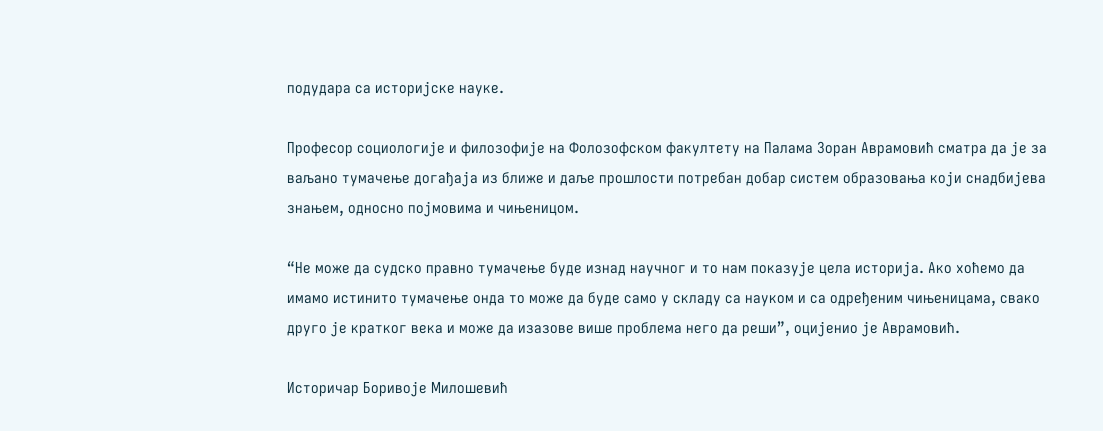подудара са историјске науке.

Професор социологије и филозофије на Фолозофском факултету на Палама Зоран Аврамовић сматра да је за ваљано тумачење догађаја из ближе и даље прошлости потребан добар систем образовања који снадбијева знањем, односно појмовима и чињеницом.

“Не може да судско правно тумачење буде изнад научног и то нам показује цела историја. Ако хоћемо да имамо истинито тумачење онда то може да буде само у складу са науком и са одређеним чињеницама, свако друго је кратког века и може да изазове више проблема него да реши”, оцијенио је Аврамовић.

Историчар Боривоје Милошевић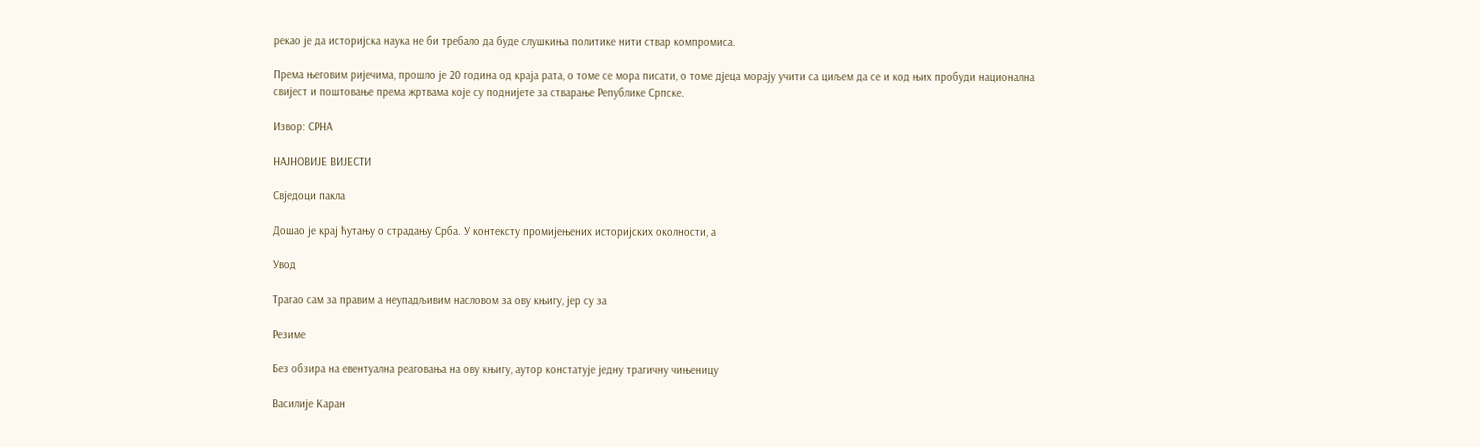рекао је да историјска наука не би требало да буде слушкиња политике нити ствар компромиса.

Према његовим ријечима, прошло је 20 година од краја рата, о томе се мора писати, о томе дјеца морају учити са циљем да се и код њих пробуди национална свијест и поштовање према жртвама које су поднијете за стварање Републике Српске.

Извор: СРНА

НАЈНОВИЈЕ ВИЈЕСТИ

Свједоци пакла

Дошао је крај ћутању о страдању Срба. У контексту промијењених историјских околности, а

Увод

Трагао сам за правим а неупадљивим насловом за ову књигу, јер су за

Резиме

Без обзира на евентуална реаговања на ову књигу, аутор констатује једну трагичну чињеницу

Василије Каран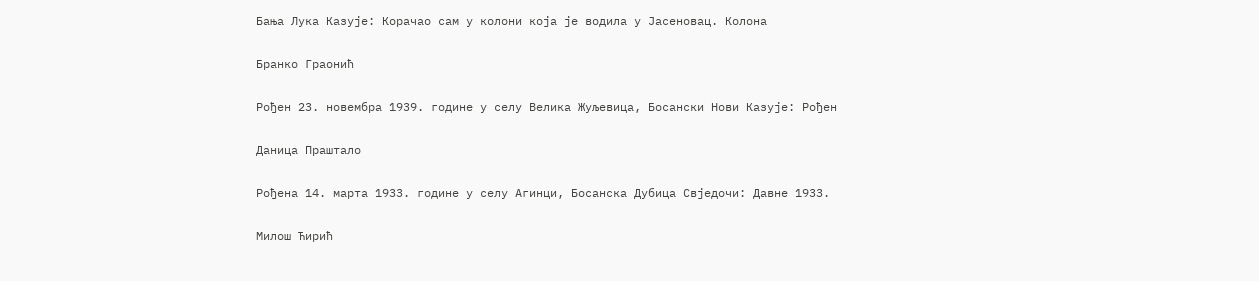Бања Лука Казује: Корачао сам у колони која је водила у Јасеновац. Колона

Бранко Граонић

Рођен 23. новембра 1939. године у селу Велика Жуљевица, Босански Нови Казује: Рођен

Даница Праштало

Рођена 14. марта 1933. године у селу Агинци, Босанска Дубица Свједочи: Давне 1933.

Милош Ћирић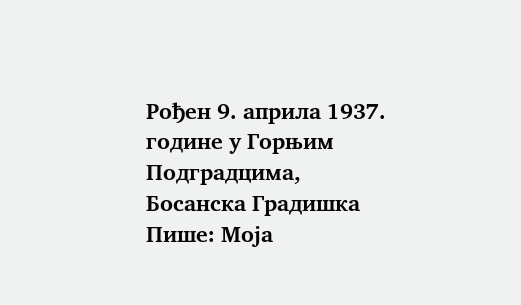Рођен 9. априла 1937. године у Горњим Подградцима, Босанска Градишка Пише: Моја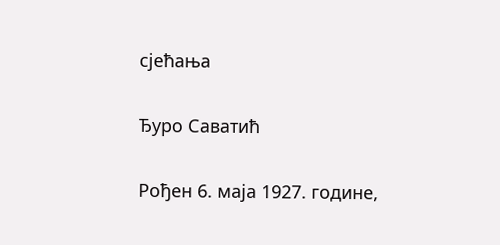сјећања

Ђуро Саватић

Рођен 6. маја 1927. године,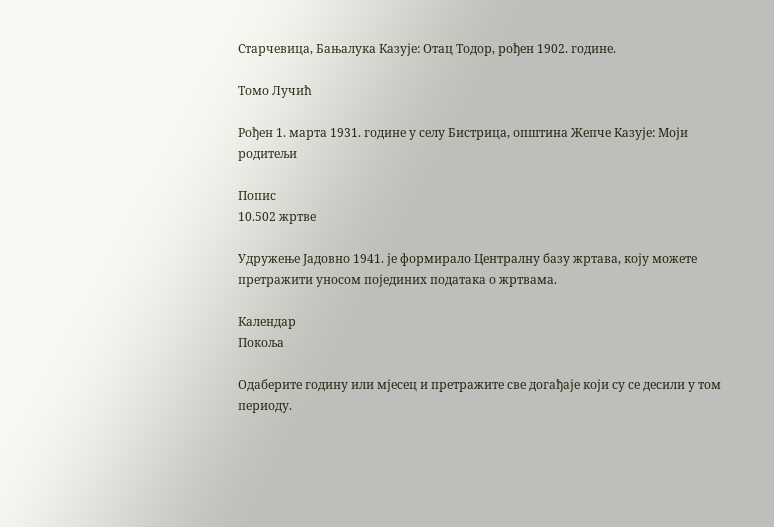Старчевица, Бањалука Казује: Отац Тодор, рођен 1902. године.

Томо Лучић

Рођен 1. марта 1931. године у селу Бистрица, општина Жепче Казује: Моји родитељи

Попис
10.502 жртве

Удружење Јадовно 1941. је формирало Централну базу жртава, коју можете претражити уносом појединих података о жртвама.

Календар
Покоља

Одаберите годину или мјесец и претражите све догађаје који су се десили у том периоду.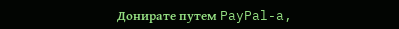Донирате путем PayPal-a,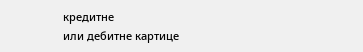кредитне
или дебитне картице